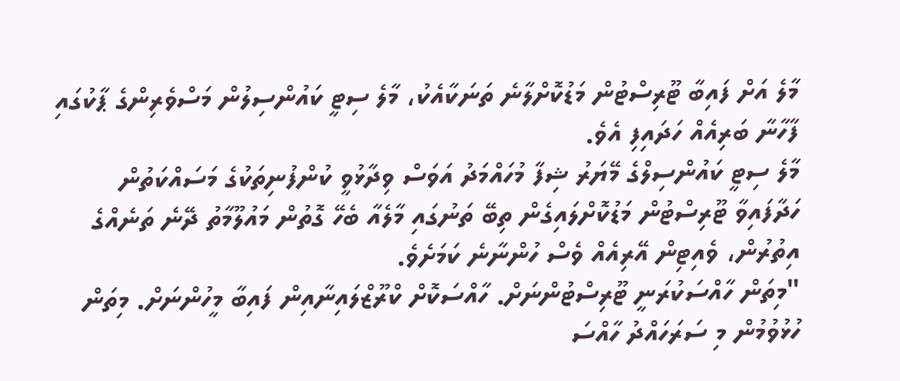މާލެ އަށް ފައިބާ ޓޫރިސްޓުން މަޑުކޮށްލާނެ ތަނަކާއެކު، މާލެ ސިޓީ ކައުންސިލުން މަސްވެރިންގެ ޕާކުގައި ފާހާނާ ބަރިއެއް ހަދައިފި އެވެ.
މާލެ ސިޓީ ކައުންސިލްގެ މޭޔަރު ޝިފާ މުހައްމަދު އަވަސް ވިދާޅުވީ ކުންފުނިތަކުގެ މަސައްކަތުން ހަދާފައިވާ ޓޫރިސްޓުން މަޑުކޮށްލައިގެން ތިބޭ ތަނުގައި މާލެއާ ބެހޭ ގޮތުން މައުލޫމާތު ދޭނެ ތަނެއްގެ އިތުރުން، ވެއިޓިން އޭރިއެއް ވެސް ހުންނާނެ ކަމަށެވެ.
"މިތަން ހާއްސަކުރަނީ ޓޫރިސްޓުންނަށް. ހާއްސަކޮށް ކްރޫޒްލައިނާއިން ފައިބާ މީހުންނަށް. މިތަން ހުޅުވުމުން މި ސަރަހައްދު ހާއްސަ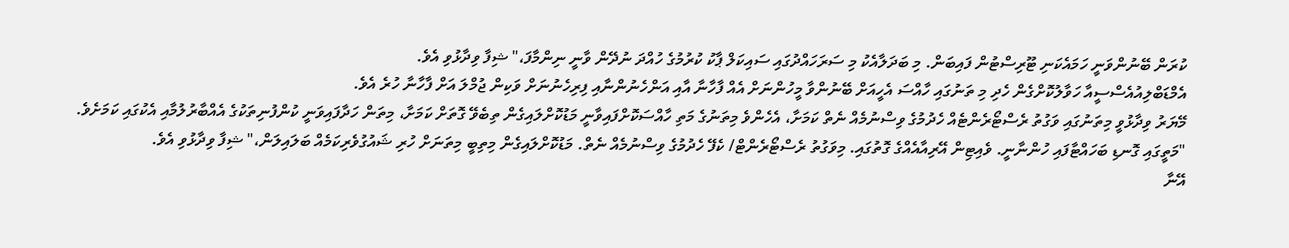ކުރަން ބޭނުންވަނީ ހަމައެކަނި ޓޫރިސްޓުން ފައިބަން. މި ބަދަލާއެކު މި ސަރަހައްދުގައި ސައިކަލް ޕާކު ކުރުމުގެ ހުއްދަ ނުދޭން ވާނީ ނިންމާފަ،" ޝިފާ ވިދާޅުވި އެވެ.
އެމްޑަބްލިއުއެސްސީއާ ހަވާލުކޮށްގެން ހެދި މި ތަނުގައި ހާއްސަ އެހީއަށް ބޭނުންވާ މީހުންނަށް އެއް ފާހާނާ އާއި އަންހެނުންނާއި ފިރިހެނުނަށް ވަކިން ޖުމްލަ އަށް ފާހާނާ ހުރެ އެވެ.
މޭޔަރު ވިދާޅުވީ މިތަނުގައި ވަގުތު ރެސްޓޯރެންޓެއް ހެދުމުގެ ވިސްނުމެއް ނެތް ކަމަށާ، އެހެންވެ މިތަނުގެ މަތި ހާއްސަކޮށްފައިވާނީ މަޑުކޮށްލައިގެން ތިބެވޭ ގޮތަށް ކަމަށާ، މިތަން ހަދާފައިވަނީ ކުންފުނިތަކުގެ އެއްބާރުލުމާއި އެކުގައި ކަމަށެވެ.
"މަތީގައި ގޮނޑި ބަހައްޓާފައި ހުންނާނީ. ވެއިޓިން އޭރިއާއެއްގެ ގޮތުގައި. މިވަގުތު ރެސްޓޯރެންޓް/ ކެފޭ ހެދުމުގެ ވިސްނުމެއް ނެތް. މަޑުކޮށްލައިގެން މިތިބީ މިތަނަށް ހުރި ޝައުގުވެރިކަމެއް ބަލައިލަން،" ޝިފާ ވިދާޅުވި އެވެ.
އޭނާ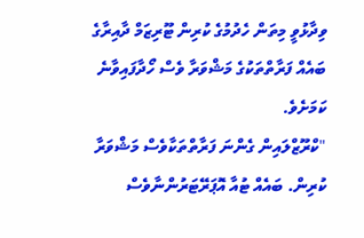ވިދާޅުވީ މިތަން ހެދުމުގެ ކުރިން ޓޫރިޒަމް ދާއިރާގެ ބައެއް ފަރާތްތަކުގެ މަޝްވަރާ ވެސް ހޯދާފައިވާނެ ކަމަށެވެ.
"ކްރޫޒްލައިން ގެންނަ ފަރާތްތަކާވެސް މަޝްވަރާ ކުރިން. ބައެއް ޓުއާ އޮޕަރޭޓަރުންނާވެސް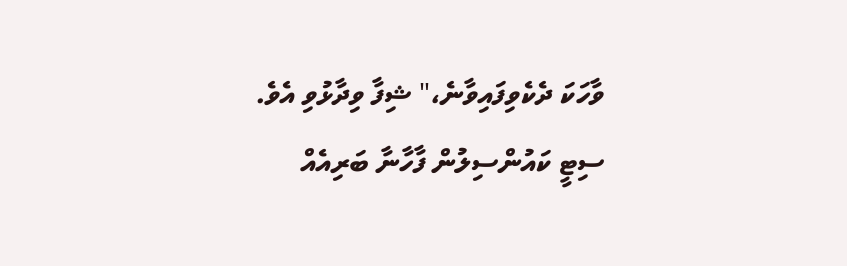ވާހަކަ ދެކެވިފައިވާނެ،" ޝިފާ ވިދާޅުވި އެވެ.
ސިޓީ ކައުންސިލުން ފާހާނާ ބަރިއެއް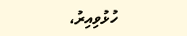ހުޅުވިއިރު،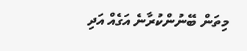މިތަން ބޭނުންކުރާނެ އަގެއް އަދި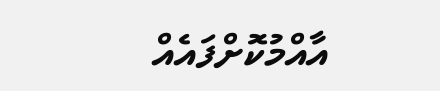އާއްމުކޮށްފައެއް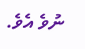ނުވެ އެވެ.